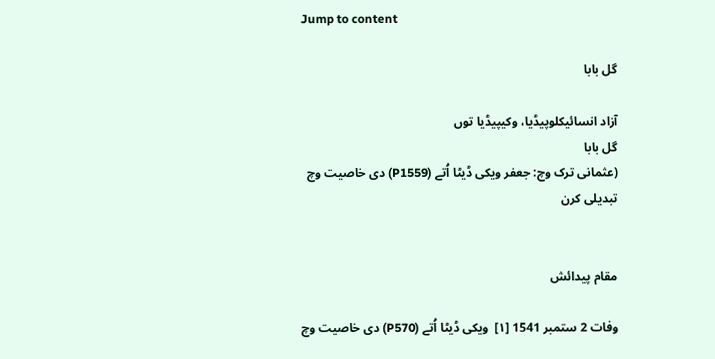Jump to content

گل بابا

آزاد انسائیکلوپیڈیا، وکیپیڈیا توں
گل بابا
(عثمانی ترک وچ: جعفر ویکی ڈیٹا اُتے (P1559) دی خاصیت وچ تبدیلی کرن


مقام پیدائش

وفات 2 ستمبر 1541 [۱]  ویکی ڈیٹا اُتے (P570) دی خاصیت وچ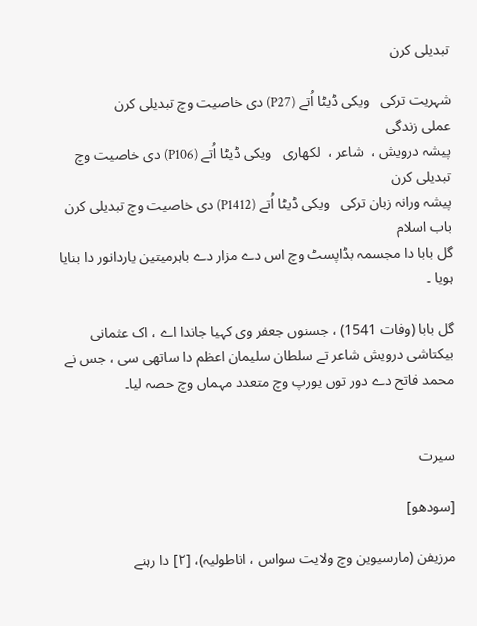تبدیلی کرن

شہریت ترکی   ویکی ڈیٹا اُتے (P27) دی خاصیت وچ تبدیلی کرن
عملی زندگی
پیشہ درویش ،  شاعر ،  لکھاری   ویکی ڈیٹا اُتے (P106) دی خاصیت وچ تبدیلی کرن
پیشہ ورانہ زبان ترکی   ویکی ڈیٹا اُتے (P1412) دی خاصیت وچ تبدیلی کرن
باب اسلام
گل بابا دا مجسمہ بڈاپسٹ وچ اس دے مزار دے باہرمیتین یاردانور دا بنایا ہويا ۔

گل بابا (وفات 1541) ، جسنوں جعفر وی کہیا جاندا اے ، اک عثمانی بیکتاشی درویش شاعر تے سلطان سلیمان اعظم دا ساتھی سی ، جس نے محمد فاتح دے دور توں یورپ وچ متعدد مہماں وچ حصہ لیا۔


سیرت

[سودھو]

مرزیفن (مارسیوین وچ ولایت سواس ، اناطولیہ)، [۲] دا رہنے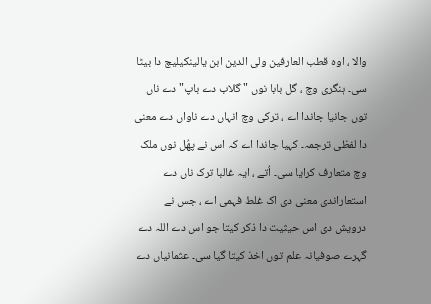والا ، اوہ قطب العارفین ولی الدین ابن یالینکیلیچ دا بیٹا سی۔ ہنگری وچ ، گل بابا نوں " گلاب دے باپ" دے ناں توں جانیا جاندا اے ، ترکی وچ انہاں دے ناواں دے معنی دا لفظی ترجمہ۔ کہیا جاندا اے کہ اس نے پھُل نوں ملک وچ متعارف کرایا سی۔ اُتے ، ایہ غالبا ترک ناں دے استعاراندی معنی دی اک غلط فہمی اے ، جس نے درویش دی اس حیثیت دا ذکر کيتا جو اس دے اللہ دے گہرے صوفیانہ علم توں اخذ کيتا گیا سی۔ عثمانیاں دے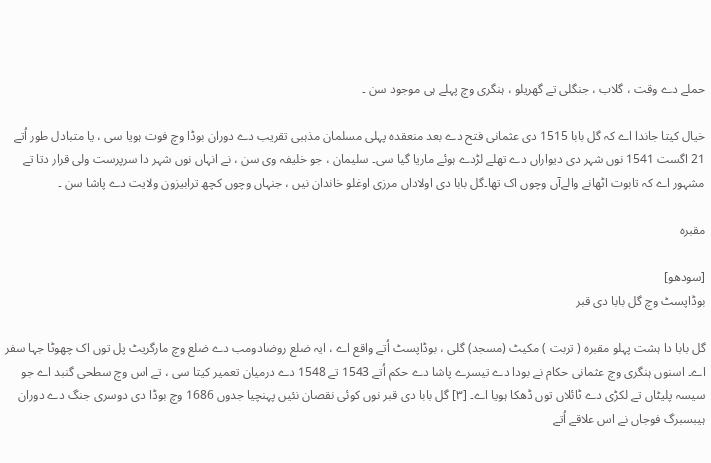حملے دے وقت ، گلاب ، جنگلی تے گھریلو ، ہنگری وچ پہلے ہی موجود سن ۔

خیال کيتا جاندا اے کہ گل بابا 1515 دی عثمانی فتح دے بعد منعقدہ پہلی مسلمان مذہبی تقریب دے دوران بوڈا وچ فوت ہويا سی ، یا متبادل طور اُتے 21 اگست 1541 نوں شہر دی دیواراں دے تھلے لڑدے ہوئے ماریا گیا سی۔ سلیمان ، جو خلیفہ وی سن ، نے انہاں نوں شہر دا سرپرست ولی قرار دتا تے مشہور اے کہ تابوت اٹھانے والےآں وچوں اک تھا۔گل بابا دی اولاداں مرزی اوغلو خاندان نيں ، جنہاں وچوں کچھ ترابیزون ولایت دے پاشا سن ۔

مقبرہ

[سودھو]
بوڈاپسٹ وچ گل بابا دی قبر

گل بابا دا ہشت پہلو مقبرہ ( تربت ) مکیٹ (مسجد) گلی ، بوڈاپسٹ اُتے واقع اے ، ایہ ضلع روضادومب دے ضلع وچ مارگریٹ پل توں اک چھوٹا جہا سفر اے۔ اسنوں ہنگری وچ عثمانی حکام نے بودا دے تیسرے پاشا دے حکم اُتے 1543 تے 1548 دے درمیان تعمیر کيتا سی ، تے اس وچ سطحی گنبد اے جو سیسہ پلیٹاں تے لکڑی دے ٹائلاں توں ڈھکا ہويا اے۔ [۳] گل بابا دی قبر نوں کوئی نقصان نئيں پہنچیا جدوں 1686 وچ بوڈا دی دوسری جنگ دے دوران ہیبسبرگ فوجاں نے اس علاقے اُتے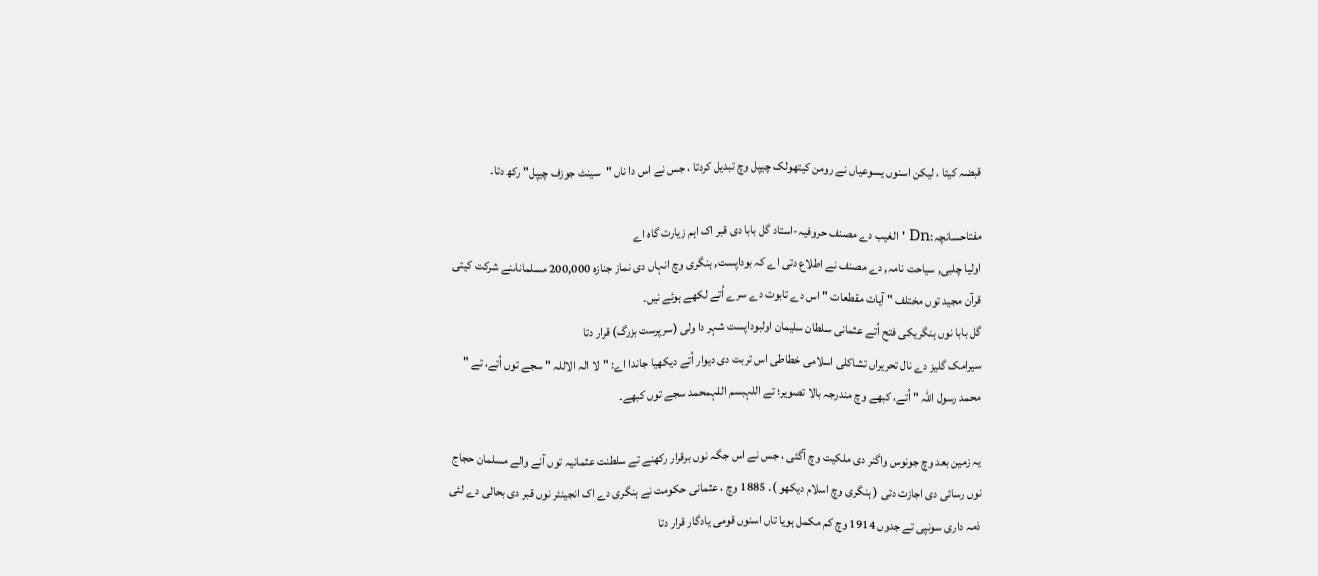قبضہ کيتا ، لیکن اسنوں یسوعیاں نے رومن کیتھولک چیپل وچ تبدیل کردتا ، جس نے اس دا ناں "سینٹ جوزف چیپل" رکھ دتا۔

مفتاحسانچہ:Dn 'الغیب دے مصنف حروفیہ-استاد گل بابا دی قبر اک اہم زیارت گاہ اے
اولیا چلبی, سیاحت نامہ, دے مصنف نے اطلاع دتی اے کہ بوداپست, ہنگری وچ انہاں دی نماز جنازہ 200,000 مسلماناںنے شرکت کيتی
قرآن مجید توں مختلف " آیات مقطعات " اس دے تابوت دے سرے اُتے لکھے ہوئے نيں۔
گل بابا نوں ہنگریکی فتح اُتے عثمانی سلطان سلیمان اولبوداپست شہر دا ولی (سرپرست بزرگ) قرار دتا
سیرامک گلیز دے نال تحریراں تشاکلی اسلامی خطاطی اس تربت دی دیوار اُتے دیکھیا جاندا اے: "لا الہ الاللہ " سجے توں اُتے، تے " محمد رسول اللہ " اُتے، کبھے وچ مندرجہ بالا تصویر؛ تے اللہبسم اللہمحمد سجے توں کبھے۔

یہ زمین بعد وچ جونوس واگنر دی ملکیت وچ آگئی ، جس نے اس جگہ نوں برقرار رکھنے تے سلطنت عثمانیہ توں آنے والے مسلمان حجاج نوں رسائی دی اجازت دتی ( ہنگری وچ اسلام دیکھو )۔ 1885 وچ ، عثمانی حکومت نے ہنگری دے اک انجینئر نوں قبر دی بحالی دے لئی ذمہ داری سونپی تے جدوں 1914 وچ کم مکمل ہويا تاں اسنوں قومی یادگار قرار دتا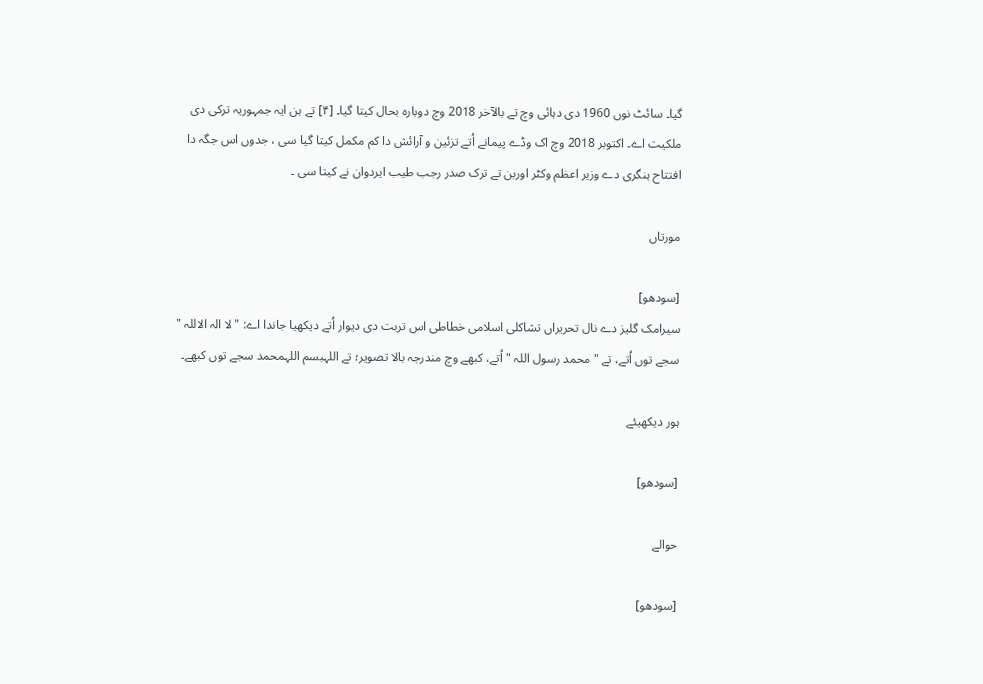گیا۔ سائٹ نوں 1960 دی دہائی وچ تے بالآخر 2018 وچ دوبارہ بحال کيتا گیا۔ [۴] تے ہن ایہ جمہوریہ ترکی دی ملکیت اے۔ اکتوبر 2018 وچ اک وڈے پیمانے اُتے تزئین و آرائش دا کم مکمل کيتا گیا سی ، جدوں اس جگہ دا افتتاح ہنگری دے وزیر اعظم وکٹر اوربن تے ترک صدر رجب طیب ایردوان نے کيتا سی ۔

مورتاں

[سودھو]
سیرامک گلیز دے نال تحریراں تشاکلی اسلامی خطاطی اس تربت دی دیوار اُتے دیکھیا جاندا اے: "لا الہ الاللہ " سجے توں اُتے، تے " محمد رسول اللہ " اُتے، کبھے وچ مندرجہ بالا تصویر؛ تے اللہبسم اللہمحمد سجے توں کبھے۔

ہور دیکھیئے

[سودھو]

حوالے

[سودھو]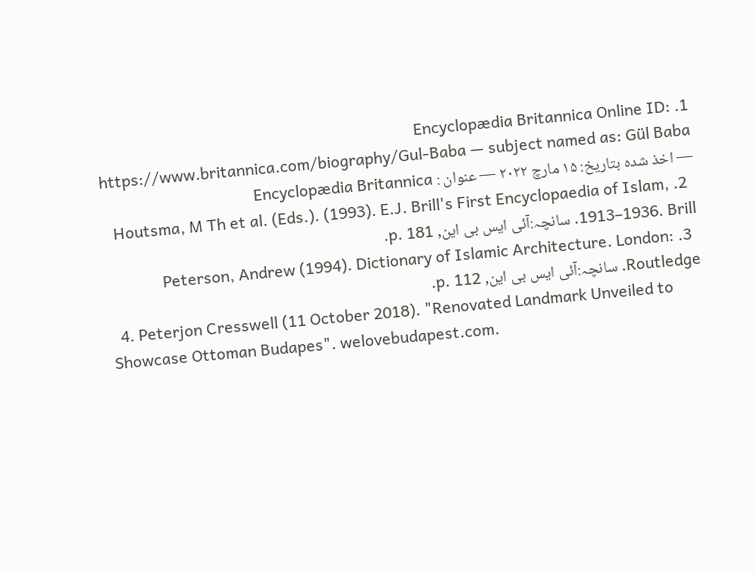1. Encyclopædia Britannica Online ID: https://www.britannica.com/biography/Gul-Baba — subject named as: Gül Baba — اخذ شدہ بتاریخ: ۱۵ مارچ ۲۰۲۲ — عنوان : Encyclopædia Britannica
  2. Houtsma, M Th et al. (Eds.). (1993). E.J. Brill's First Encyclopaedia of Islam, 1913–1936. Brill. سانچہ:آئی ایس بی این, p. 181.
  3. Peterson, Andrew (1994). Dictionary of Islamic Architecture. London: Routledge. سانچہ:آئی ایس بی این, p. 112.
  4. Peterjon Cresswell (11 October 2018). "Renovated Landmark Unveiled to Showcase Ottoman Budapes". welovebudapest.com.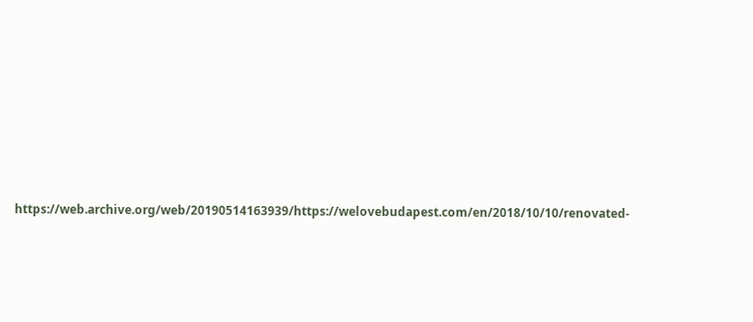https://web.archive.org/web/20190514163939/https://welovebudapest.com/en/2018/10/10/renovated-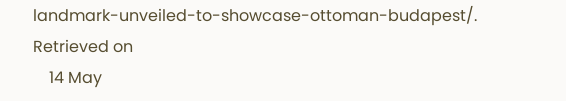landmark-unveiled-to-showcase-ottoman-budapest/. Retrieved on
    14 May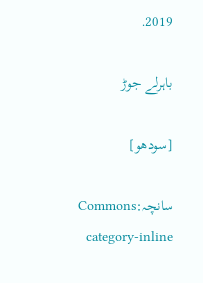2019.

باہرلے جوڑ

[سودھو]

سانچہ:Commons category-inline